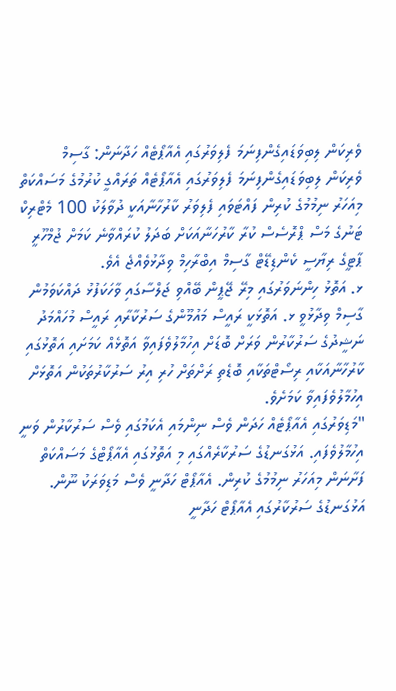ވެރިކަން ލިބިވަޑައިގެންފިނަމަ ފެލިވަރުގައި އެއާޕޯޓެއް ހަދާނަން: ގާސިމް
ވެރިކަން ލިބިވަޑައިގެންފިނަމަ ފެލިވަރުގައި އެއާޕޯޓެއް ތަރައްގީ ކުރުމުގެ މަސައްކަތް މިއަހަރު ނިމުމުގެ ކުރިން ފައްޓަވައި ފެލިވަރު ކާރުހާނާއަކީ ދުވާލަކު 100 މެޓްރިކް ޓަނުގެ މަސް ޕްރޮސެސް ކުރާ ކާރުހަނާއަކަށް ބަދަލު ކުރައްވާނެ ކަމަށް ޖުމްހޫރީ ޕާޓީގެ ރިޔާސީ ކެންޑިޑޭޓް ގާސިމް އިބްރާހިމް ވިދާޅުވެއްޖެ އެވެ.
ޅ. އަތޮޅު ހިންނަވަރުގައި މިރޭ ޖޭޕީން ބޭއްވި ޖަލްސާގައި ވާހަކަފުޅު ދައްކަވަމުން ގާސިމް ވިދާޅުވީ ޅ. އަތޮޅަކީ ރައީސް މައުމޫންގެ ސަރުކާރާއި ރައީސް މުހައްމަދު ނަޝީދުގެ ސަރުކާރުން ވަރަށް ބޮޑަށް އިހުމާލުވެފައިވާ އަތޮޅެއް ކަމަށައި އަތޮޅުގައި ކާރުހާނާއަކާއި ރިސޯޓްތަކާއި ބޮޑެތި ރަށްތަށް ހުރި އިރު ސަރުކާރުތަކުން އަތޮޅަށް އިހުމާލުވެފައިވާ ކަމަށެވެ.
"މަޑިވަރުގައި އެއާޕޯޓެއް ހަދަން ވެސް ނިންމައި އެކަމުގައި ވެސް ސަރުކާރުން ވަނީ އިހުމާލުވެފައި. އަޅުގަނޑުގެ ސަރުކާރެއްގައި މި އަތޮޅުގައި އެއާޕޯޓްގެ މަސައްކަތް ފަށާނަން މިއަހަރު ނިމުމުގެ ކުރިން. އެއާޕޯޓް ހަދާނީ ވެސް މަޑިވަރަކު ނޫން. އަޅުގަނޑުގެ ސަރުކާރުގައި އެއާޕޯޓް ހަދާނީ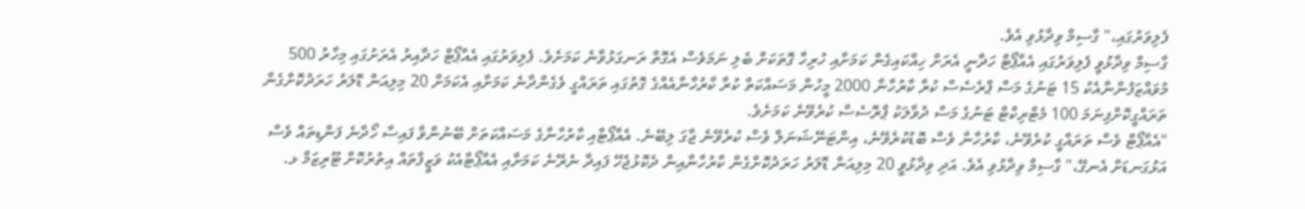ފެލިވަރުގައި،" ގާސިމް ވިދާޅުވި އެވެ.
ގާސިމް ވިދާޅުވީ ފެލިވަރުގައި އެއާޕޯޓް ހަދާނީ އެރަށް ހިއްކައިގެން ކަމަށާއި ހުރިހާ ގޮތަކަށް ބެލި ނަމަވެސް އެގޮތް ރަނގަޅުވާނެ ކަމަށެވެ. ފެލިވަރުގައި އެއާޕޯޓް ހަދާއިރު އެރަށުގައި މިހާރު 500 މުވައްޒަފުންނާއެކު 15 ޓަނުގެ މަސް ޕްރެސެސް ކުރާ ކާރުހާނާ 2000 މީހުން މަސައްކަތް ކުރާ ކާރުހާނާއެއްގެ ގޮތުގައި ތަރައްގީ ވެގެންދާނެ ކަމަށާއި އެކަމަށް 20 މިލިއަން ޑޮލަރު ހަރަދުކޮށްގެން ތަރައްގީކޮށްފިނަމަ 100 މެޓްރިކްޓް ޓަނުގެ މަސް ދުވާލަކު ޕްރޮސެސް ކުރެވޭނެ ކަމަށެވެ.
"އެއާޕޯޓް ވެސް ތަރައްގީ ކުރެވޭނެ، ކާރުހާނާ ވެސް ބޮޑުކުރެވޭނެ، އިންޓަނޭޝަނަލް ވެސް ކުރެވޭނެ ޖާގަ ލިބޭނެ. އެއާޕޯޓާއި ކާރުހާނާގެ މަސައްކަތަށް ބޭނުންވާ ފައިސާ ހޯދާނެ ފަންޑިތައް ވެސް އަޅުގަނޑަށް އެނގޭ،" ގާސިމް ވިދާޅުވި އެވެ. އަދި ވިދާޅުވީ 20 މިލިއަން ޑޮލަރު ހަރަދުކޮށްގެން ކާރުހާނާއިން ދެކޮޅުޖެހޭ ފައިދާ ނެރޭނެ ކަމަށާއި އެއާޕޯޓާއެކު ވަޒީފާތައް އިތުރުކޮށް ޓޫރިޒަމް ޅ.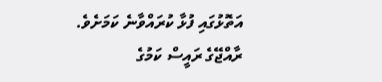އަތޮޅުގައި ފުޅާ ކުރައްވާނެ ކަމަށެވެ.
ރާއްޖޭގެ ރައީސް ކަމުގެ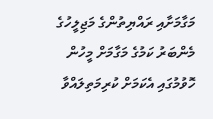މަގާމަށާއި ރައްޔިތުންގެ މަޖިލީހުގެ މެންބަރު ކަމުގެ މަގާމަށް މީހުން ހޮވުމުގައި އެކަމަށް ކުރިމަތިލައްވާ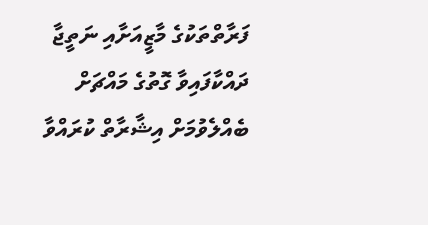ފަރާތްތަކުގެ މާޒީއަށާއި ނަތީޖާ ދައްކާފައިވާ ގޮތުގެ މައްޗަށް ބެއްލެވުމަށް އިޝާރާތް ކުރައްވާ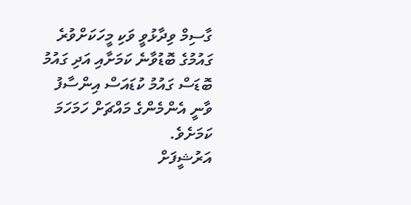ގާސިމް ވިދާޅުވީ ވަކި މީހަކަށްވުރެ ގައުމުގެ ބޮޑުވާނެ ކަމަށާއި އަދި ގައުމު ބޮޑަސް ގައުމު ކުޑައަސް އިންސާފު ވާނީ އެންމެންގެ މައްޗަށް ހަމަހަމަ ކަމަށެވެ.
އަރުޝީފަށް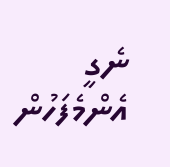ނެގީ
އެންމެފަހުން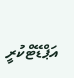އަޕްޑޭޓްކުރީ